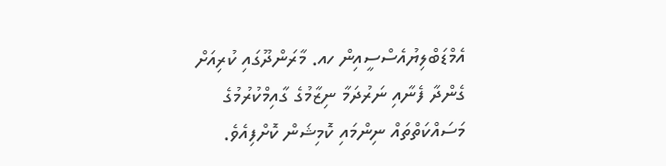އެމްޑަބްލިޔުއެސްސީއިން ހއ. މާރަންދޫގައި ކުރިއަށް ގެންދާ ފެނާއި ނަރުދަމާ ނިޒާމުގެ ގާއިމްކުރުމުގެ މަސައްކަތްތައް ނިންމައި ކޮމިޝަން ކޮށްފިއެވެ.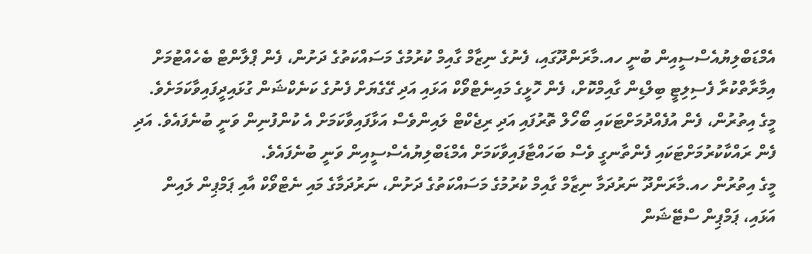އެމްޑަބްލިޔުއެސްސީއިން ބުނީ ހއ.މާރަންދޫގައި، ފެނުގެ ނިޒާމް ގާއިމް ކުރުމުގެ މަސައްކަތުގެ ދަށުން، ފެން ޕްލާންޓް ބެހެއްޓުމަށް އިމާރާތްކުރާ ފެސިލިޓީ ބިލްޑިން ގާއިމްކޮށް، ފެން ހޮޅީގެ މައިނެޓްވޯކް އަޅައި އަދި ގޭގެޔަށް ފެނުގެ ކަނެކްޝަން ގުޅައިދީފައިވާކަމަށެވެ. މީގެ އިތުރުން، ފެން އުފެއްދުމަށްޓަކައި ބޯހޯލް ތޮރުފައި އަދި ރިޖެކްޓް ލައިންވެސް އަޅާފައިވާކަމަށް އެ ކުންފުނިން ވަނީ ބުނެފައެވެ. އަދި ފެން ރައްކާކުރުމަށްޓަކައި ފެންތާނގީ ވެސް ބަހައްޓާފައިވާކަމަށް އެމްޑަބްލިޔުއެސްސީއިން ވަނީ ބުނެފައެވެ.
މީގެ އިތުރުން ހއ.މާރަންދޫ ނަރުދަމާ ނިޒާމް ގާއިމް ކުރުމުގެ މަސައްކަތުގެ ދަށުން، ނަރުދަމާގެ މައި ނެޓްވޯކް އާއި ޕަމްޕިން ލައިން އަޅައި، ޕަމްޕިން ސްޓޭޝަން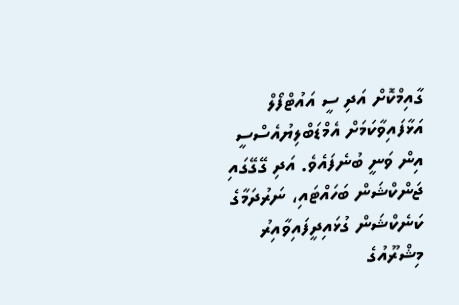ގާއިމްކޮށް އަދި ސީ އައުޓްފޯލް އަޅާފައިވާކަމަށް އެމްޑަބްލިޔުއެސްސީ އިން ވަނީ ބުނެފައެވެ. އަދި ގޭގޭގައި ޖަންކްޝަން ބަހައްޓައި، ނަރުދަމާގެ ކަނެކްޝަން ގުޅައިދީފައިވާއިރު މިޝްރޫއުގެ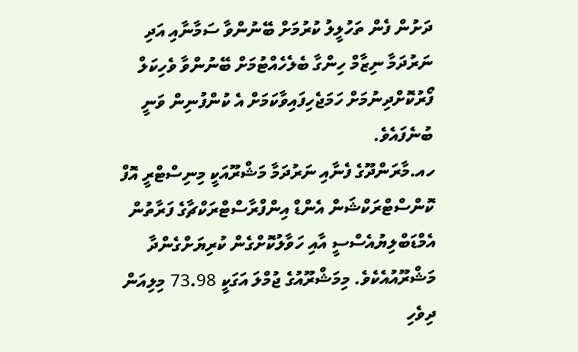ދަށުން ފެން ތަހުލީލު ކުރުމަށް ބޭނުންވާ ސަމާނާއި އަދި ނަރުދަމާ ނިޒާމް ހިންގާ ބެލެހެއްޓުމަށް ބޭނުންވާ ވެހިކަލް ފޯރުކޮށްދިނުމަށް ހަމަޖެހިފައިވާކަމަށް އެ ކުންފުނިން ވަނީ ބުނެފައެވެ.
ހއ.މާރަންދޫގެ ފެނާއި ނަރުދަމާ މަޝްރޫއަކީ މިނިސްޓްރީ އޮފް ކޮންސްޓްރަކްޝަން އެންޑް އިންފްރާސްޓްރަކްޗާގެ ފަރާތުން އެމްޑަބްލިޔުއެސްސީ އާއި ހަވާލުކޮށްގެން ކުރިޔަށްގެންދާ މަޝްރޫއުއެކެވެ. މިމަޝްރޫއުގެ ޖުމްލަ އަގަކީ 73.98 މިލިއަން ދިވެހި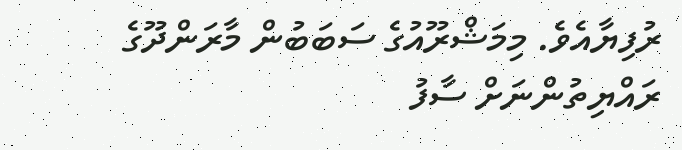ރުފިޔާއެވެ. މިމަޝްރޫއުގެ ސަބަބުން މާރަންދޫގެ ރައްޔިތުންނަށް ސާފު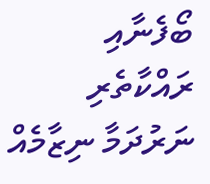ބޯފެނާއި ރައްކާތެރި ނަރުދަމާ ނިޒާމެއް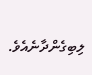ލިބިގެންދާނެއެވެ.